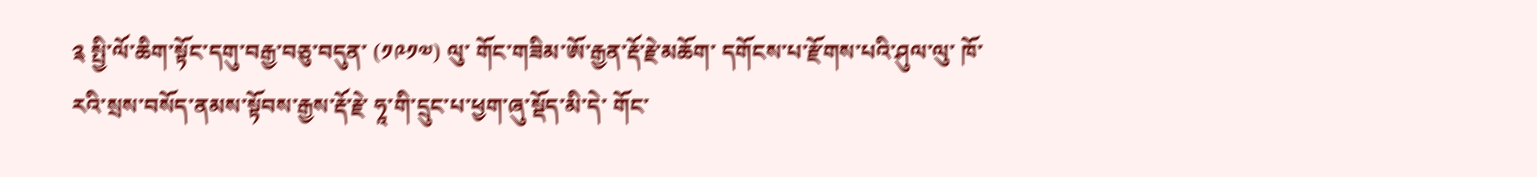༉ སྤྱི་ལོ་ཆིག་སྟོང་དགུ་བརྒྱ་བཅུ་བདུན་ (༡༩༡༧) ལུ་ གོང་གཟིམ་ཨོ་རྒྱན་རྡོ་རྗེ་མཆོག་ དགོངས་པ་རྫོགས་པའི་ཤུལ་ལུ་ ཁོ་རའི་སྲས་བསོད་ནམས་སྟོབས་རྒྱས་རྡོ་རྗེ་ ཧཱ་གི་དྲུང་པ་ཕྱག་ཞུ་སྡོད་མི་དེ་ གོང་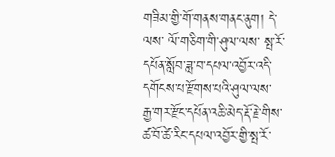གཟིམ་གྱི་གོ་གནས་གནང་ནུག། དེ་ལས་ ལོ་གཅིག་གི་ཤུལ་ལས་ སྤ་རོ་དཔོན་སློབ་ཟླ་བ་དཔལ་འབྱོར་འདི་ དགོངས་པ་རྫོགས་པའི་ཤུལ་ལས་ རྒྱ་གར་རྫོང་དཔོན་འཆི་མེད་རྡོ་རྗེ་གིས་ ཚ་བོ་ཚེ་རིང་དཔལ་འབྱོར་གྱི་སྤ་རོ་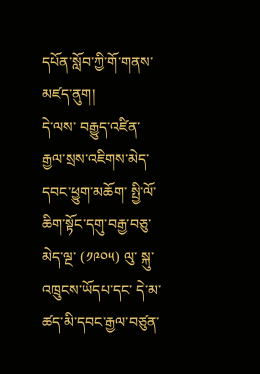དཔོན་སློབ་ཀྱི་གོ་གནས་མཛད་ནུག།
དེ་ལས་ བརྒྱུད་འཛིན་རྒྱལ་སྲས་འཇིགས་མེད་དབང་ཕྱུག་མཆོག་ སྤྱི་ལོ་ཆིག་སྟོང་དགུ་བརྒྱ་བཅུ་མེད་ལྔ་ (༡༩༠༥) ལུ་ སྐུ་འཁྲུངས་ཡོདཔ་དང་ དེ་མ་ཚད་མི་དབང་རྒྱལ་བཙུན་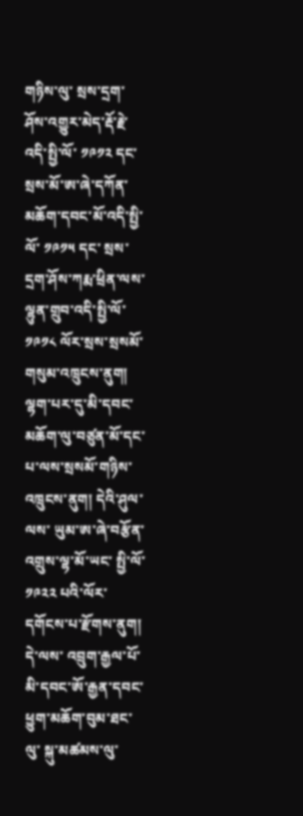གཉིས་ལུ་ སྲས་དྲག་ཤོས་འགྱུར་མེད་རྡོ་རྗེ་འདི་སྤྱི་ལོ་ ༡༩༡༢ དང་ སྲས་མོ་ཨ་ཞེ་དཀོན་མཆོག་དབང་མོ་འདི་སྤྱི་ལོ་ ༡༩༡༥ དང་ སྲས་དྲག་ཤོས་ཀརྨ་ཕྲིན་ལས་ལྷུན་གྲུབ་འདི་སྤྱི་ལོ་ ༡༩༡༨ ལོར་སྲས་སྲསམོ་གསུམ་འཁྲུངས་ནུག། ལྷག་པར་དུ་མི་དབང་མཆོག་ལུ་བཙུན་མོ་དང་པ་ལས་སྲསམོ་གཉིས་འཁྲུངས་ནུག། དེའི་ཤུལ་ལས་ ཡུམ་ཨ་ཞེ་བརྩོན་འགྲུས་ལྷ་མོ་ཡང་ སྤྱི་ལོ་ ༡༩༢༢ པའི་ལོར་དགོངས་པ་རྫོགས་ནུག།
དེ་ལས་ འབྲུག་རྒྱལ་པོ་མི་དབང་ཨོ་རྒྱན་དབང་ཕྱུག་མཆོག་བུམ་ཐང་ལུ་ སྐུ་མཚམས་ལུ་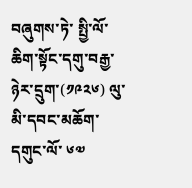བཞུགས་ཏེ་ སྤྱི་ལོ་ཆིག་སྟོང་དགུ་བརྒྱ་ཉེར་དྲུག་(༡༩༢༦) ལུ་ མི་དབང་མཆོག་དགུང་ལོ་ ༦༧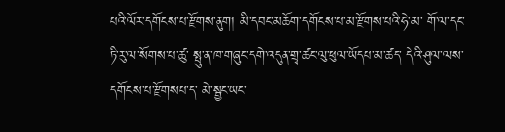པའི་ལོར་དགོངས་པ་རྫོགས་ནུག། མི་དབང་མཆོག་དགོངས་པ་མ་རྫོགས་པའི་ཧེ་མ་ གོ་ལ་དང་ཏི་རུ་ལ་སོགས་པ་ཚུ་ སྤུ་ན་ཁ་གཞུང་དགེ་འདུན་གྲྭ་ཚང་ལུ་ཕུལ་ཡོདཔ་མ་ཚད་ དེའི་ཤུལ་ལས་དགོངས་པ་རྫོགསཔ་ད་ མེ་སྦྱང་ཡང་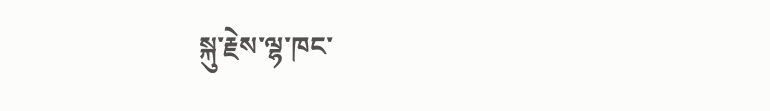སྐུ་རྗེས་ལྷ་ཁང་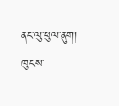ནང་ལུ་ཕུལ་ནུག།
ཁུངས་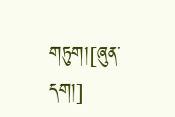གཏུག།[ཞུན་དག།]